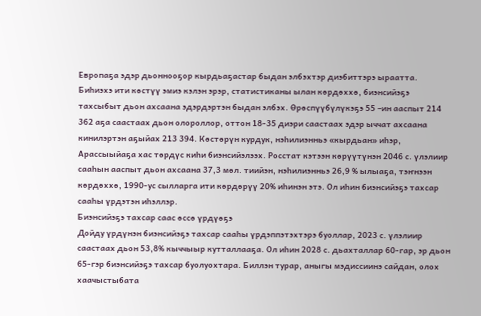Европаҕа эдэр дьоннооҕор кырдьаҕастар быдан элбэхтэр диэбиттэрэ ыраатта. Биһиэхэ ити көстүү эмиэ кэлэн эрэр, статистиканы ылан көрдөххө, биэнсийэҕэ тахсыбыт дьон ахсаана эдэрдэртэн быдан элбэх. Өрөспүүбүлүкэҕэ 55 –ин ааспыт 214 362 аҕа саастаах дьон олороллор, оттон 18-35 диэри саастаах эдэр ыччат ахсаана кинилэртэн аҕыйах 213 394. Көстөрүн курдук, нэһилиэнньэ «кырдьан» иһэр, Арассыыйаҕа хас төрдүс киһи биэнсийэлээх. Росстат кэтээн көрүүтүнэн 2046 с. үлэлиир сааһын ааспыт дьон ахсаана 37,3 мөл. тиийэн, нэһилиэнньэ 26,9 % ылыаҕа, тэҥнээн көрдөххө, 1990-ус сылларга ити көрдөрүү 20% иһинэн этэ. Ол иһин биэнсийэҕэ тахсар сааһы үрдэтэн иһэллэр.
Биэнсийэҕэ тахсар саас өссө үрдүөҕэ
Дойду үрдүнэн биэнсийэҕэ тахсар сааһы үрдэппэтэхтэрэ буоллар, 2023 с. үлэлиир саастаах дьон 53,8% кыччыыр кутталлааҕа. Ол иһин 2028 с. дьахталлар 60-гар, эр дьон 65-гэр биэнсийэҕэ тахсар буолуохтара. Биллэн турар, аныгы мэдиссиинэ сайдан, олох хаачыстыбата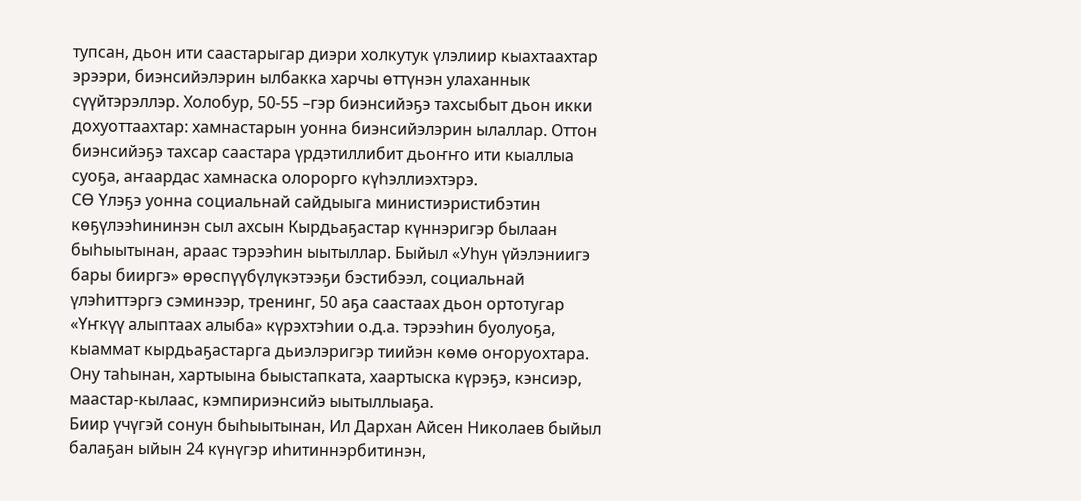тупсан, дьон ити саастарыгар диэри холкутук үлэлиир кыахтаахтар эрээри, биэнсийэлэрин ылбакка харчы өттүнэн улаханнык сүүйтэрэллэр. Холобур, 50-55 –гэр биэнсийэҕэ тахсыбыт дьон икки дохуоттаахтар: хамнастарын уонна биэнсийэлэрин ылаллар. Оттон биэнсийэҕэ тахсар саастара үрдэтиллибит дьоҥҥо ити кыаллыа суоҕа, аҥаардас хамнаска олорорго күһэллиэхтэрэ.
СӨ Үлэҕэ уонна социальнай сайдыыга министиэристибэтин көҕүлээһининэн сыл ахсын Кырдьаҕастар күннэригэр былаан быһыытынан, араас тэрээһин ыытыллар. Быйыл «Уһун үйэлэниигэ бары бииргэ» өрөспүүбүлүкэтээҕи бэстибээл, социальнай үлэһиттэргэ сэминээр, тренинг, 50 аҕа саастаах дьон ортотугар «Үҥкүү алыптаах алыба» күрэхтэһии о.д.а. тэрээһин буолуоҕа, кыаммат кырдьаҕастарга дьиэлэригэр тиийэн көмө оҥоруохтара. Ону таһынан, хартыына быыстапката, хаартыска күрэҕэ, кэнсиэр, маастар-кылаас, кэмпириэнсийэ ыытыллыаҕа.
Биир үчүгэй сонун быһыытынан, Ил Дархан Айсен Николаев быйыл балаҕан ыйын 24 күнүгэр иһитиннэрбитинэн,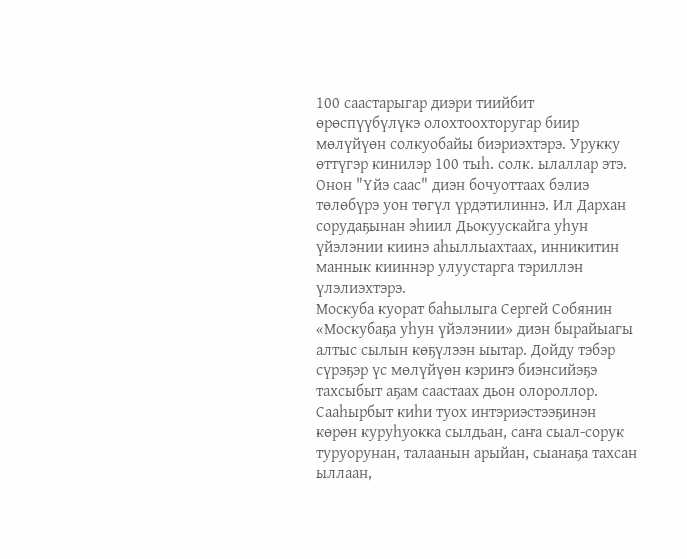100 саастарыгар диэри тиийбит өрөспүүбүлүкэ олохтоохторугар биир мөлүйүөн солкуобайы биэриэхтэрэ. Урукку өттүгэр кинилэр 100 тыһ. солк. ылаллар этэ. Онон "Үйэ саас" диэн бочуоттаах бэлиэ төлөбүрэ уон төгүл үрдэтилиннэ. Ил Дархан сорудаҕынан эһиил Дьокуускайга уһун үйэлэнии киинэ аһыллыахтаах, инникитин маннык кииннэр улуустарга тэриллэн үлэлиэхтэрэ.
Москуба куорат баһылыга Сергей Собянин «Москубаҕа уһун үйэлэнии» диэн бырайыагы алтыс сылын көҕүлээн ыытар. Дойду тэбэр сүрэҕэр үс мөлүйүөн кэриҥэ биэнсийэҕэ тахсыбыт аҕам саастаах дьон олороллор. Сааһырбыт киһи туох интэриэстээҕинэн көрөн куруһуокка сылдьан, саҥа сыал-сорук туруорунан, талаанын арыйан, сыанаҕа тахсан ыллаан,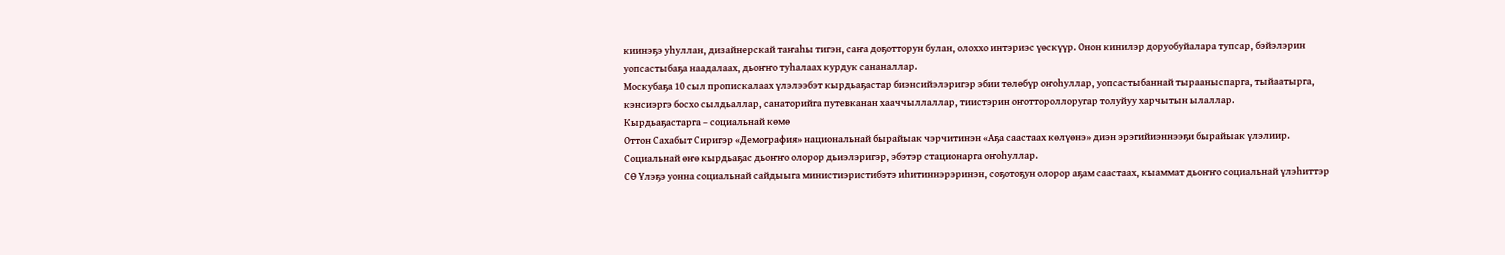киинэҕэ уһуллан, дизайнерскай таҥаһы тигэн, саҥа доҕотторун булан, олоххо интэриэс үөскүүр. Онон кинилэр доруобуйалара тупсар, бэйэлэрин уопсастыбаҕа наадалаах, дьоҥҥо туһалаах курдук сананаллар.
Москубаҕа 10 сыл пропискалаах үлэлээбэт кырдьаҕастар биэнсийэлэригэр эбии төлөбүр оҥоһуллар, уопсастыбаннай тырааныспарга, тыйаатырга, кэнсиэргэ босхо сылдьаллар, санаторийга путевканан хааччыллаллар, тиистэрин оҥоттороллоругар толуйуу харчытын ылаллар.
Кырдьаҕастарга – социальнай көмө
Оттон Сахабыт Сиригэр «Демография» национальнай бырайыак чэрчитинэн «Аҕа саастаах көлүөнэ» диэн эрэгийиэннээҕи бырайыак үлэлиир. Социальнай өҥө кырдьаҕас дьоҥҥо олорор дьиэлэригэр, эбэтэр стационарга оҥоһуллар.
СӨ Үлэҕэ уонна социальнай сайдыыга министиэристибэтэ иһитиннэрэринэн, соҕотоҕун олорор аҕам саастаах, кыаммат дьоҥҥо социальнай үлэһиттэр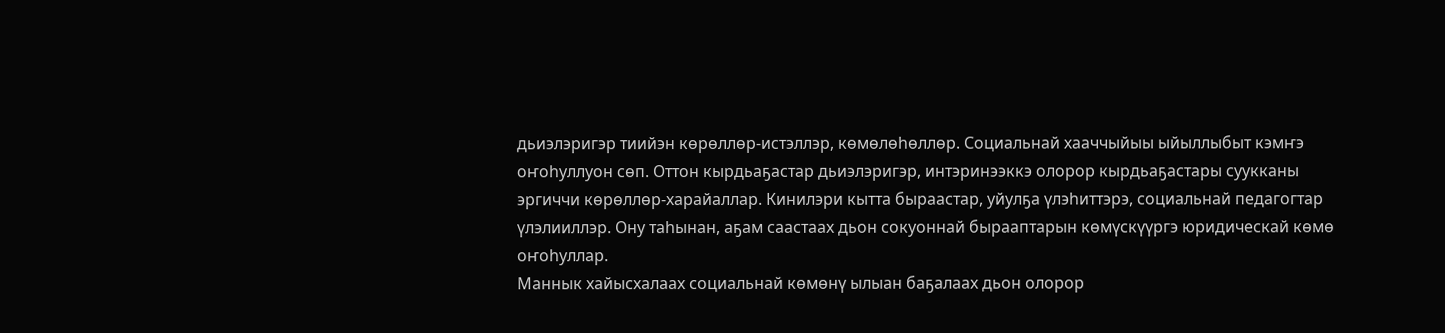дьиэлэригэр тиийэн көрөллөр-истэллэр, көмөлөһөллөр. Социальнай хааччыйыы ыйыллыбыт кэмҥэ оҥоһуллуон сөп. Оттон кырдьаҕастар дьиэлэригэр, интэринээккэ олорор кырдьаҕастары суукканы эргиччи көрөллөр-харайаллар. Кинилэри кытта быраастар, уйулҕа үлэһиттэрэ, социальнай педагогтар үлэлииллэр. Ону таһынан, аҕам саастаах дьон сокуоннай бырааптарын көмүскүүргэ юридическай көмө оҥоһуллар.
Маннык хайысхалаах социальнай көмөнү ылыан баҕалаах дьон олорор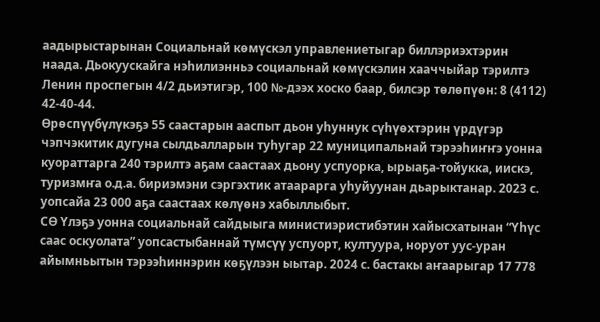аадырыстарынан Социальнай көмүскэл управлениетыгар биллэриэхтэрин наада. Дьокуускайга нэһилиэнньэ социальнай көмүскэлин хааччыйар тэрилтэ Ленин проспегын 4/2 дьиэтигэр, 100 №-дээх хоско баар, билсэр төлөпүөн: 8 (4112) 42-40-44.
Өрөспүүбүлүкэҕэ 55 саастарын ааспыт дьон уһуннук сүһүөхтэрин үрдүгэр чэпчэкитик дугуна сылдьалларын туһугар 22 муниципальнай тэрээһиҥҥэ уонна куораттарга 240 тэрилтэ аҕам саастаах дьону успуорка, ырыаҕа-тойукка, иискэ, туризмҥа о.д.а. бириэмэни сэргэхтик атаарарга уһуйуунан дьарыктанар. 2023 с. уопсайа 23 000 аҕа саастаах көлүөнэ хабыллыбыт.
СӨ Үлэҕэ уонна социальнай сайдыыга министиэристибэтин хайысхатынан “Үһүс саас оскуолата” уопсастыбаннай түмсүү успуорт, култуура, норуот уус-уран айымньытын тэрээһиннэрин көҕүлээн ыытар. 2024 с. бастакы аҥаарыгар 17 778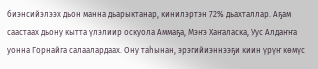биэнсийэлээх дьон манна дьарыктанар, кинилэртэн 72% дьахталлар. Аҕам саастаах дьону кытта үлэлиир оскуола Аммаҕа, Мэҥэ Хаҥаласка, Уус Алдаҥҥа уонна Горнайга салаалардаах. Ону таһынан, эрэгийиэннээҕи киин үрүҥ көмүс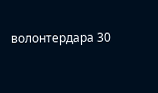волонтердара 30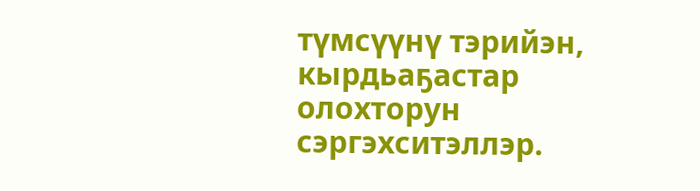түмсүүнү тэрийэн, кырдьаҕастар олохторун сэргэхситэллэр.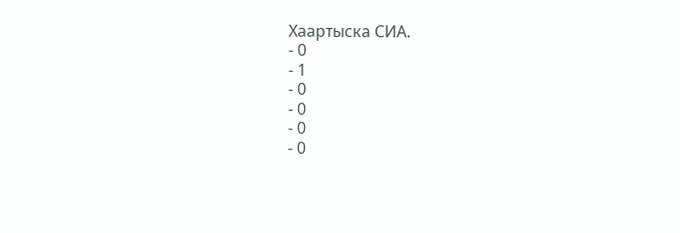Хаартыска СИА.
- 0
- 1
- 0
- 0
- 0
- 0